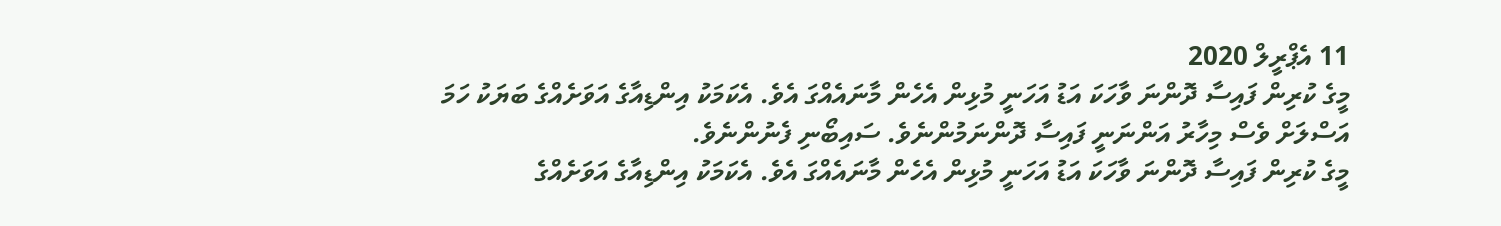11 އެޕްރީލް 2020
މީގެ ކުރިން ފައިސާ ދޮންނަ ވާހަކަ އަޑު އަހަނީ މުޅިން އެހެން މާނައެއްގަ އެވެ. އެކަމަކު އިންޑިއާގެ އަވަށެއްގެ ބަޔަކު ހަމަ އަސްލަށް ވެސް މިހާރު އަންނަނީ ފައިސާ ދޮންނަމުންނެވެ. ސައިބޯނި ފެނުންނެވެ.
މީގެ ކުރިން ފައިސާ ދޮންނަ ވާހަކަ އަޑު އަހަނީ މުޅިން އެހެން މާނައެއްގަ އެވެ. އެކަމަކު އިންޑިއާގެ އަވަށެއްގެ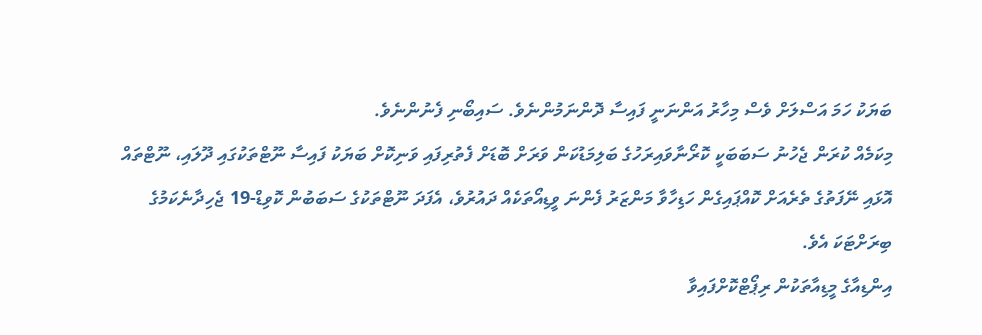ބަޔަކު ހަމަ އަސްލަށް ވެސް މިހާރު އަންނަނީ ފައިސާ ދޮންނަމުންނެވެ. ސައިބޯނި ފެނުންނެވެ.
މިކަމެއް ކުރަން ޖެހުނު ސަބަބަކީ ކޮރޯނާވައިރަހުގެ ބަލިމަޑުކަން ވަރަށް ބޮޑަށް ފެތުރިފައި ވަނިކޮށް ބަޔަކު ފައިސާ ނޫޓްތަކުގައި ދޫލައި، ނޫޓްތައް އޮޅައި ނޭފަތުގެ ތެރެއަށް ކޮއްޕައިގެން ހަޑިހާވާ މަންޒަރު ފެންނަ ވީޑިއޯތަކެއް ދައުރުވެ، އެފަދަ ނޫޓްތަކުގެ ސަބަބުން ކޮވިޑް-19 ޖެހިދާނެކަމުގެ ބިރަށްޓަކަ އެވެ.
އިންޑިއާގެ މީޑިއާތަކުން ރިޕޯޓްކޮށްފައިވާ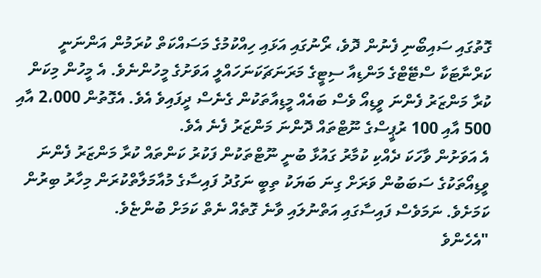ގޮތުގައި ސައިބޯނި ފެނުން ދޮވެ، ރޯނުގައި އަޅައި ހިއްކުމުގެ މަސައްކަތް ކުރަމުން އަންނަނީ ކަރްނާޓަކާ ސްޓޭޓްގެ މަންޑިއާ ސިޓީގެ މަރަނަޗަކަނަހައްލީ އަވަށުގެ މީހުންނެވެ. އެ މީހުން މިކަން ކުރާ މަންޒަރު ފެންނަ ވީޑިއޯ ވެސް ބައެއް މީޑިއާތަކުން ގެނެސް ދީފައިވެ އެވެ. އެގޮތުން 2،000 އާއި 500 އާއި 100 ރުޕީސްގެ ނޫޓްތައް ދޮންނަ މަންޒަރު ފެނެ އެވެ.
އެ އަވަށުން ވާހަކަ ދެއްކި ކުމާރު ގައުޅާ ބުނީ ނޫޓްތަކުން ފަކުރު ކަންތައް ކުރާ މަންޒަރު ފެންނަ ވީޑިއޯތަކުގެ ސަބަބުން ވަރަށް ގިނަ ބަޔަކު ތިބީ ނަގުދު ފައިސާގެ މުއާމަލާތްކުރަން މިހާރު ބިރުން ކަމަށެވެ. ނަމަވެސް ފައިސާގައި އަތްނުލައި ވާނެ ގޮތެއް ނެތް ކަމަށް ބުންޏެވެ.
"އެހެންވެ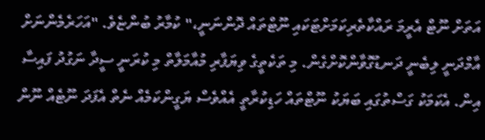އަތަށް ނޫޓް އެރީމަ ރައްކާތެރިކަމަށްޓަކައި ނޫޓްތައް ދޮންނަނީ،" ކުމާރު ބުންޏެވެ. "އަހަރެމެންނަށް އާމްދަނީ ލިބެނީ ދަނޑުގޮވާންކޮށްގެން. މި ތަކެތީގެ ވިޔަފާރި މުއާމަލާތް މި ކުރަނީ ސީދާ ނަގުދު ފައިސާ އިން. އެކަމަކު ގަސްތުގައި ބަޔަކު ނޫޓްތައް ހަޑިކުރާތީ އެއްވެސް ޔަގީންކަމެއް ނެތް އެފަދަ ނޫޓެއް ނޫން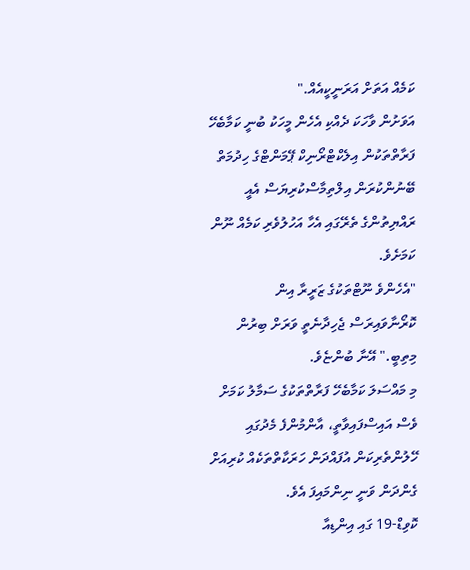ކަމެއް އަތަށް އަރަނީކީއެއް."
އަވަށުން ވާހަކަ ދެއްކި އެހެން މީހަކު ބުނީ ކަމާބެހޭ ފަރާތްތަކުން އިލެކްޓްރޯނިކް ޕޭމަންޓްގެ ހިދުމަތް ބޭނުންކުރަން އިލްތިމާސްކުރިޔަސް އެއީ ރައްޔިތުންގެ ތެރޭގައި އެހާ އަހުލުވެރި ކަމެއް ނޫން ކަމަށެވެ.
"އެހެންވެ ނޫޓްތަކުގެ ޒަރީރާ އިން ކޮރޯނާވައިރަސް ޖެހިދާނެތީ ވަރަށް ބިރުން މިތިބީ." އޭނާ ބުންޏެވެ.
މި މައްސަލަ ކަމާބެހޭ ފަރާތްތަކުގެ ސަމާލު ކަމަށް ވެސް އައިސްފައިވާތީ، އާންމުންފެ މެދުގައި ހޭލުންތެރިކަން އުފައްދަން ހަރަކާތްތަކެއް ކުރިއަށް ގެންދަން ވަނީ ނިންމައިފަ އެވެ.
ކޮވިޑް-19 ގައި އިންޑިއާ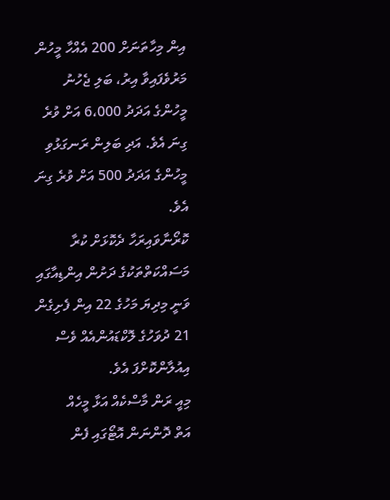އިން މިހާތަނަށް 200 އެއްހާ މީހުން މަރުވެފައިވާ އިރު، ބަލި ޖެހުނު މީހުންގެ އަދަދު 6،000 އަށް ވުރެ ގިނަ އެވެ. އަދި ބަލިން ރަނގަޅުވި މީހުންގެ އަދަދު 500 އަށް ވުރެ ގިނަ އެވެ.
ކޮރޯނާވައިރަހާ ދެކޮޅަށް ކުރާ މަސައްކަތްތަކުގެ ދަށުން އިންޑިއާގައި ވަނީ މިދިޔަ މަހުގެ 22 އިން ފެށިގެން 21 ދުވަހުގެ ލޮކްޑައުންއެއް ވެސް އިއުލާންކޮށްފަ އެވެ.
މިއީ ރަން މާސްކެއް އަޅާ މީހެއް
އަތް ދޮންނަން އޮޓޯގައި ފެން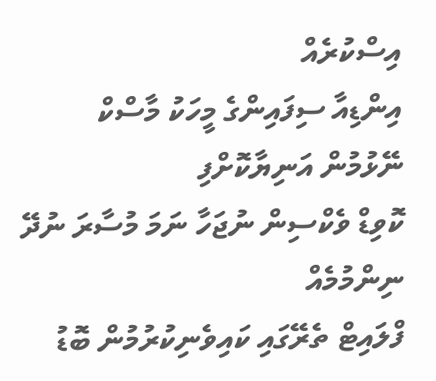އިސްކުރެއް
އިންޑިއާ ސިފައިންގެ މީހަކު މާސްކް ނޭޅުމުން އަނިޔާކޮށްފި
ކޮވިޑް ވެކްސިން ނުޖަހާ ނަމަ މުސާރަ ނުދޭ ނިންމުމެއް
ފްލައިޓް ތެރޭގައި ކައިވެނިކުރުމުން ބޮޑު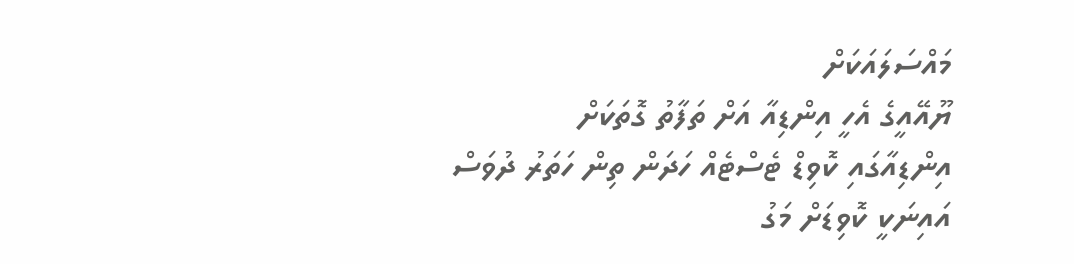މައްސަލައަކަށް
ޔޫއޭއީގެ އެހީ އިންޑިއާ އަށް ތަފާތު ގޮތަކަށް
އިންޑިއާގައި ކޮވިޑް ޓެސްޓެއް ހަދަން ތިން ހަތަރު ދުވަސް
އައިނަކީ ކޮވިޑަށް މަގު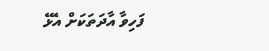ފަހިވާ އާދަތަކަށް އެޅޭ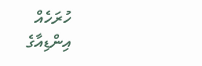ހުރަހެއް
އިންޑިއާގެ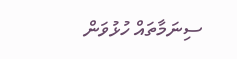ސިނަމާތައް ހުޅުވަން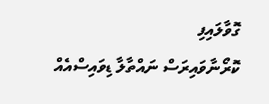ގޮވާލައިފި
ކޮރޯނާވައިރަސް ނައްތާލާ ޑިވައިސްއެއް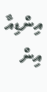އިންޑިއާ އިން